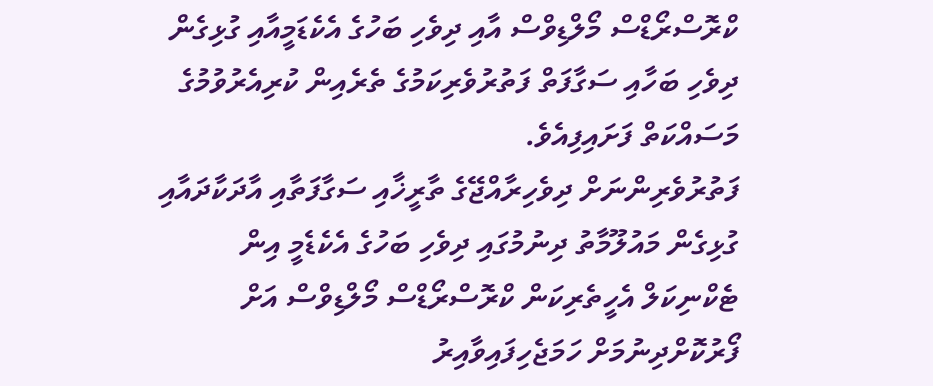ކްރޮސްރޯޑްސް މޯލްޑިވްސް އާއި ދިވެހި ބަހުގެ އެކެޑަމީއާއި ގުޅިގެން ދިވެހި ބަހާއި ސަގާފަތް ފަތުރުވެރިކަމުގެ ތެރެއިން ކުރިއެރުވުމުގެ މަސައްކަތް ފަށައިފިއެވެ.
ފަތުރުވެރިންނަށް ދިވެހިރާއްޖޭގެ ތާރީޚާއި ސަގާފަތާއި އާދަކާދައާއި ގުޅިގެން މައުލޫމާތު ދިނުމުގައި ދިވެހި ބަހުގެ އެކެޑެމީ އިން ޓެކްނިކަލް އެހީތެރިކަން ކްރޮސްރޯޑްސް މޯލްޑިވްސް އަށް ފޯރުކޮށްދިނުމަށް ހަމަޖެހިފައިވާއިރު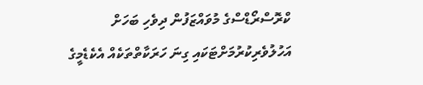ކްރޮސްރޯޑްސްގެ މުވައްޒަފުން ދިވެހި ބަހަށް އަހުލުވެރިކުރުމަށްޓަކައި ގިނަ ހަރަކާތްތަކެއް އެކެޑެމީގެ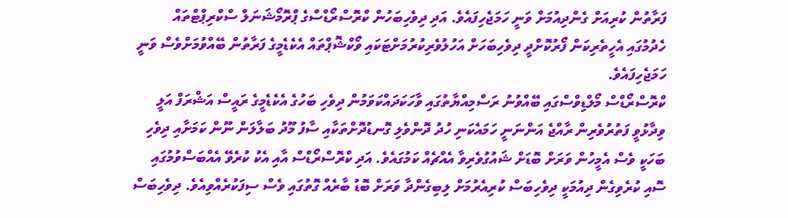ފަރާތުން ކުރިއަށް ގެންދިއުމަށް ވަނީ ހަމަޖެހިފައެވެ. އަދި ދިވެހިބަހުން ކްރޮސްރޯޑްސްގެ ޕްރޮމޯޝަނަލް ސްކްރިޕްޓްތައް ހެދުމުގައި އެހީތެރިކަން ފޯރުކޮށްދީ ދިވެހިބަހަށް އަހުލުވެރިކުރުމަށްޓަކައި ވޯކްޝޮޕްތައް އެކެޑެމީގެ ފަރާތުން ބޭއްވުމަށްވެސް ވަނީ ހަމަޖެހިފައެވެ.
ކްރޮސްރޯޑްސް މޯލްޑިވްސްގައި ބޭއްވުނު ރަސްމިއްޔާތުގައި ވާހަކަދައްކަވަމުން ދިވެހި ބަހުގެ އެކެޑެމީގެ ރައީސް އަޝްރަފް އަލީ ވިދާޅުވީ ފަތުރުވެރިން ރާއްޖެ އަންނަނީ ހަމައެކަނި ހުދު ދޮންވެލި ގޮނޑުދޮށްތަކާއި ސާފު މޫދު ބަލާލަން ނޫން ކަމަށާއި ދިވެހި ބަހަކީ ވެސް އެމީހުން ވަރަށް ބޮޑަށް ޝައުގުވެރިވާ އެއްޗެއް ކަމުގައެވެ. އަދި ކްރޮސްރޯޑްސް އާއި އެކު ކުރެވޭ އެއްބަސްވުމުގައި ސޮއި ކުރެވިގެން ދިއުމަކީ ދިވެހިބަސް ކުރިއެރުމަށް ލިބިގެންދާ ވަރަށް ބޮޑު ބާރެއް ގޮތުގައި ވެސް ސިފަކުރެއްވިއެވެ. ދިވެހިބަސް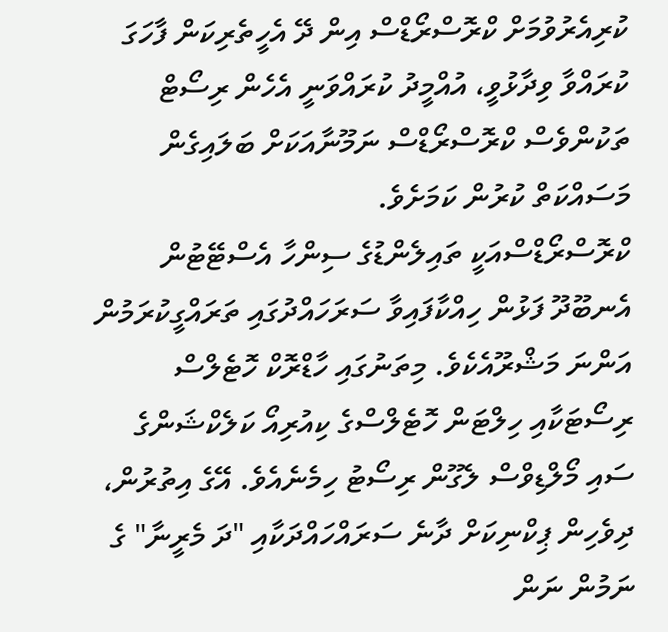ކުރިއެރުވުމަށް ކްރޮސްރޯޑްސް އިން ދޭ އެހީތެރިކަން ފާހަގަ ކުރައްވާ ވިދާޅުވީ، އުއްމީދު ކުރައްވަނީ އެހެން ރިސޯޓް ތަކުންވެސް ކްރޮސްރޯޑްސް ނަމޫނާއަކަށް ބަލައިގެން މަސައްކަތް ކުރުން ކަމަށެވެ.
ކްރޮސްރޯޑްސްއަކީ ތައިލެންޑުގެ ސިންހާ އެސްޓޭޓުން އެނބޫދޫ ފަޅުން ހިއްކާފައިވާ ސަރަހައްދުގައި ތަރައްގީކުރަމުން އަންނަ މަޝްރޫއެކެވެ. މިތަނުގައި ހާޑްރޮކް ހޮޓެލްސް ރިސޯޓަކާއި ހިލްޓަން ހޮޓެލްސްގެ ކިއުރިއޯ ކަލެކްޝަންގެ ސައި މޯލްޑިވްސް ލެގޫން ރިސޯޓު ހިމެނެއެވެ. އޭގެ އިތުރުން، ދިވެހިން ޕިކްނިކަށް ދާނެ ސަރައްހައްދަކާއި "ދަ މެރީނާ" ގެ ނަމުން ނަން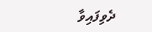ދެވިފައިވާ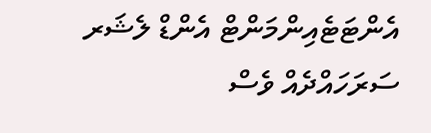އެންޓަޓެއިންމަންޓް އެންޑް ލެޝަރ ސަރަހައްދެއް ވެސް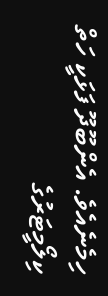ހިމެނެއެވެ. އެންބޫދޫ ފަޅަކީ ހަތް ކިލޯމީޓަރުގެ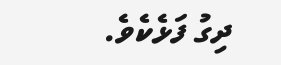ދިގު ފަޅެކެވެ.